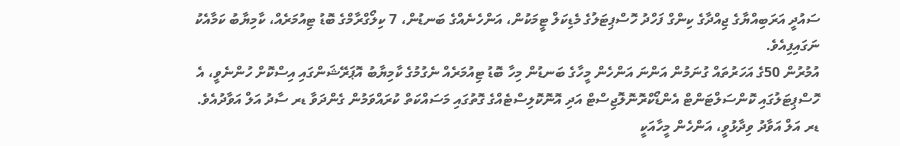ސައުދީ އަރަބިއްޔާގެ ޖިއްދާގެ ކިންގް ފަހްދު ހޮސްޕިޓަލުގެ މެޑިކަލް ޓީމަކުން، އަންހެނެއްގެ ބަނޑުން، 7 ކިލޯގްރާމްގެ ބޮޑު ޓިއުމަރެއް، ކާމިޔާބު ކަމާއެކު ނަގައިފިއެވެ.
އުމުރުން 50ގެ އަހަރުތައް ގުނަމުން އަންނަ އަންހެން މީހާގެ ބަނޑުން މިހާ ބޮޑު ޓިއުމަރެއް ނެގުމުގެ ކާމިޔާބު އޮޕަރޭޝަންގައި އިސްކޮށް ހުންނެވީ، އެ ހޮސްޕިޓަލުގައި ކޮންސަލްޓަންޓް އެންޑޯކްރޮނޮލޮޖިސްޓް އަދި އޮނޮކޮލިސްޓެއްގެ ގޮތުގައި މަސައްކަތް ކުރައްވަމުން ގެންދަވާ ޑރ ސާދު އަލް އަވާދުއެވެ.
ޑރ އަލް އަވާދު ވިދާޅުވީ، އަންހެން މީހާއަކީ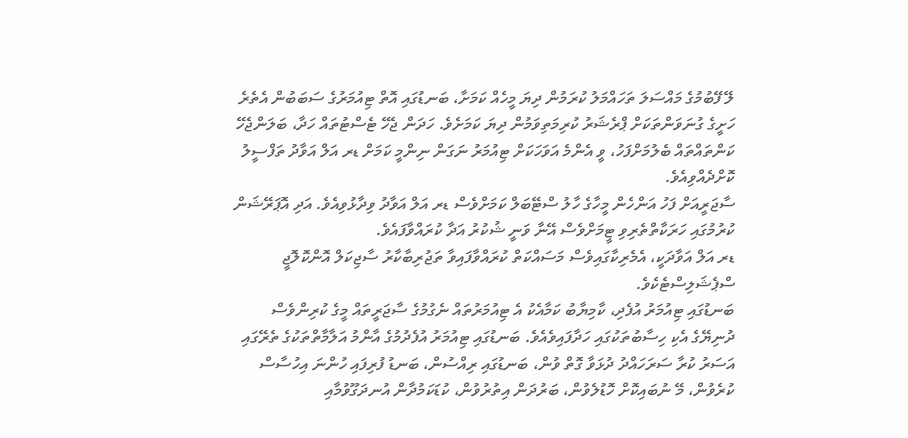ލޭ ފޭބުމުގެ މައްސަލަ ތަހައްމަލު ކުރަމުން ދިޔަ މީހެއް ކަމަށާ، ބަނޑުގައި އޮތް ޓިއުމަރުގެ ސަބަބުން އެތެރެ ހަށީގެ ގުނަވަންތަކަށް ޕްރެޝަރު ކުރިމަތިވަމުން ދިޔަ ކަމަށެވެ. ހަދަން ޖެހޭ ޓެސްޓުތައް ހަދާ، ބަލަންޖެހޭ ކަންތައްތައް ބެލުމަށްފަހު، ވީ އެންމެ އަވަހަކަށް ޓިއުމަރު ނަގަން ނިންމީ ކަމަށް ޑރ އަލް އަވާދު ތަފްސީލު ކޮށްދެއްވިއެވެ.
ސާޖަރީއަށް ފަހު އަންހެން މީހާގެ ހާލު ސްޓޭބަލް ކަމަށްވެސް ޑރ އަލް އަވާދު ވިދާޅުވިއެވެ. އަދި އޮޕަރޭޝަން ކުރުމުގައި ހަރަކާތްތެރިވި ޓީމަށްވެސް އޭނާ ވަނީ ޝުކުރު އަދާ ކުރައްވާފައެވެ.
ޑރ އަލް އަވާދަކީ، އެމެރިކާގައިވެސް މަސައްކަތް ކުރައްވާފައިވާ ތަޖުރިބާކާރު ސާޖިކަލް އޮންކޮލޮޖީ ސްޕެޝަލިސްޓެކެވެ.
ބަނޑުގައި ޓިއުމަރު އުފެދި، ކާމިޔާބު ކަމާއެކު އެ ޓިއުމަރުތައް ނެގުމުގެ ސާޖަރީތައް މީގެ ކުރިންވެސް ދުނިޔޭގެ އެކި ހިސާބުތަކުގައި ހަދާފައިވެއެވެ. ބަނޑުގައި ޓިއުމަރު އުފެދުމުގެ އާންމު އަލާމާތްތަކުގެ ތެރޭގައި އަސަރު ކުރާ ސަރަހައްދު ދުޅަވާ ގޮތް ވުން، ބަނޑުގައި ރިއްސުން، ބަނޑު ފުރިފައި ހުންނަ އިހުސާސް ކުރެވުން، މޭ ނުބައިކޮށް ހޮޑުލެވުން، ބަރުދަން އިތުރުވުން، ކުޑަކަމުދާން އުނދަގޫވުމާއި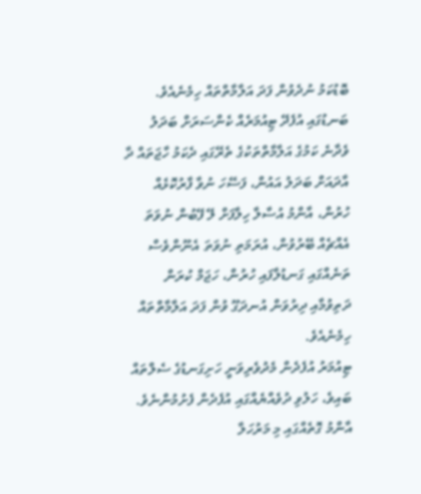ބޮޑުކަމު ނުދެވުން ފަދަ އަލާމާތްތައް ހިމެނެއެވެ.
ބަނޑުގައި އުފެދޭ ޓިއުމަރެއް ކެންސަރަށް ބަދަލު ވެދާނެ ކަމުގެ އަލާމާތްތަކުގެ ތެރޭގައި ދެކަމު ހާޖަތައް ދާ އާދައަށް ބަދަލު އައުން، ފަސޭހަ ނުވާ ފާރުކޮޅެއް ހުރުން، އާންމު އުސާލާ ހިލާފަށް ލޭ ފޭބުން ނުވަތަ އެއްޗެއް ބޭރުވުން، އުރަމަތި ނުވަތަ އެނޫންވެސް ތަނެއްގައި ގަނޑުލާފައި ހުރުން، ހަޖަމް ކުރަން ދަތިވުމާއި ދިރުވަން އުނދަގޫ ވުން ފަދަ އަލާމާތްތައް ހިމެނެއެވެ.
ޓިއުމަރު އުފެދެން މެދުވެރިވަނީ ހަށިގަނޑުގެ ސެލްތައް ބައިވެ، ހަލުވި ދުވެއްޔެއްގައި އުފެދެން ފެށުމުންނެވެ. އާންމު ގޮތެއްގައި މި މަރުހަލާ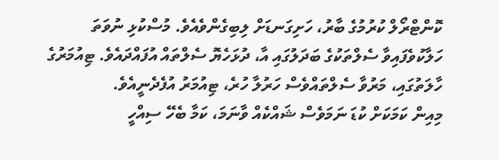ކޮންޓްރޯލް ކުރުމުގެ ބާރު، ހަށިގަނޑަށް ލިބިގެންވެއެވެ. މުސްކުޅި ނުވަތަ ހަލާކުވެފައިވާ ސެލްތަކުގެ ބަދަލުގައި އާ، ދުޅަހެޔޮ ސެލްތައް އުފައްދައެވެ. ޓިއުމަރުގެ ހާލަތުގައި، މަރުވާ ސެލްތައްވެސް ހަރުލާ ހުރެ، ޓިއުމަރު އުފެދެނީއެވެ.
މިއިން ކަމަކަށް ކުޑަ ނަމަވެސް ޝައްކެއް ވާނަމަ، ކަމާ ބެހޭ ސިއްހީ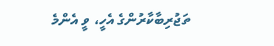ތަޖުރިބާކާރުންގެ އެހީ، ވީ އެންމެ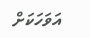އަވަހަކަށް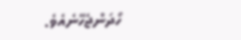ހޯދަންޖެހޭނެއެވެ.